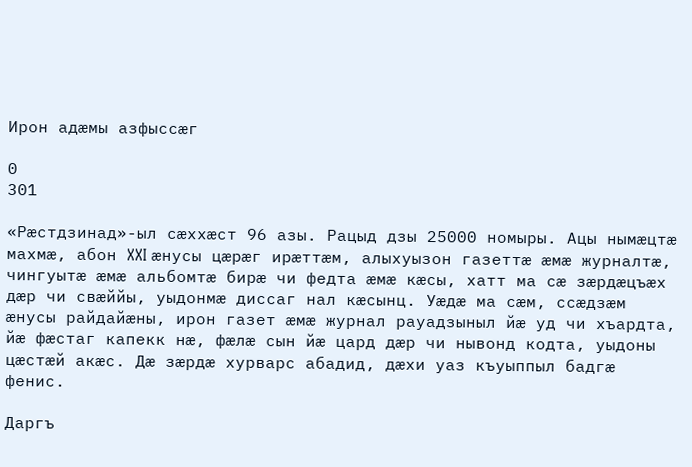Ирон адӕмы азфыссӕг

0
301

«Рӕстдзинад»-ыл сӕххӕст 96 азы. Рацыд дзы 25000 номыры. Ацы нымӕцтӕ махмӕ, абон XXI ӕнусы цӕрӕг ирӕттӕм, алыхуызон газеттӕ ӕмӕ журналтӕ, чингуытӕ ӕмӕ альбомтӕ бирӕ чи федта ӕмӕ кӕсы, хатт ма сӕ зӕрдӕцъӕх дӕр чи свӕййы, уыдонмӕ диссаг нал кӕсынц. Уӕдӕ ма сӕм, ссӕдзӕм ӕнусы райдайӕны, ирон газет ӕмӕ журнал рауадзыныл йӕ уд чи хъардта, йӕ фӕстаг капекк нӕ, фӕлӕ сын йӕ цард дӕр чи нывонд кодта, уыдоны цӕстӕй акӕс. Дӕ зӕрдӕ хурварс абадид, дӕхи уаз къуыппыл бадгӕ фенис.

Даргъ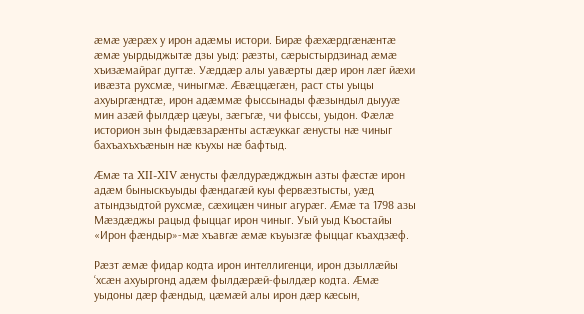ӕмӕ уӕрӕх у ирон адӕмы истори. Бирӕ фӕхӕрдгӕнӕнтӕ ӕмӕ уырдыджытӕ дзы уыд: рӕзты, сӕрыстырдзинад ӕмӕ хъизӕмайраг дугтӕ. Уӕддӕр алы уавӕрты дӕр ирон лӕг йӕхи ивӕзта рухсмӕ, чиныгмӕ. Ӕвӕццӕгӕн, раст сты уыцы ахуыргӕндтӕ, ирон адӕммӕ фыссынады фӕзындыл дыууӕ мин азӕй фылдӕр цӕуы, зӕгъгӕ, чи фыссы, уыдон. Фӕлӕ историон зын фыдӕвзарӕнты астӕуккаг ӕнусты нӕ чиныг бахъахъхъӕнын нӕ къухы нӕ бафтыд.

Ӕмӕ та XII-XIV ӕнусты фӕлдурӕджджын азты фӕстӕ ирон адӕм быныскъуыды фӕндагӕй куы фервӕзтысты, уӕд атындзыдтой рухсмӕ, сӕхицӕн чиныг агурӕг. Ӕмӕ та 1798 азы Мӕздӕджы рацыд фыццаг ирон чиныг. Уый уыд Къостайы «Ирон фӕндыр»-мӕ хъавгӕ ӕмӕ къуызгӕ фыццаг къахдзӕф.

Рӕзт ӕмӕ фидар кодта ирон интеллигенци, ирон дзыллӕйы ‘хсӕн ахуыргонд адӕм фылдӕрӕй-фылдӕр кодта. Ӕмӕ уыдоны дӕр фӕндыд, цӕмӕй алы ирон дӕр кӕсын,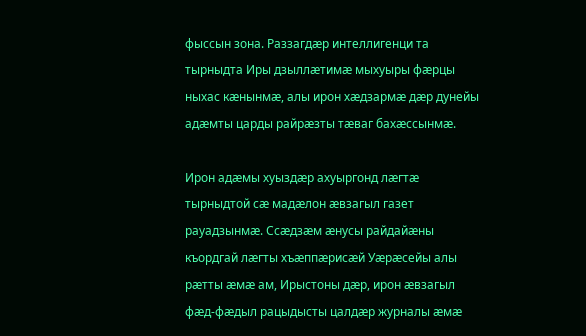фыссын зона. Раззагдӕр интеллигенци та тырныдта Иры дзыллӕтимӕ мыхуыры фӕрцы ныхас кӕнынмӕ, алы ирон хӕдзармӕ дӕр дунейы адӕмты царды райрӕзты тӕваг бахӕссынмӕ.

Ирон адӕмы хуыздӕр ахуыргонд лӕгтӕ тырныдтой сӕ мадӕлон ӕвзагыл газет рауадзынмӕ. Ссӕдзӕм ӕнусы райдайӕны къордгай лӕгты хъӕппӕрисӕй Уӕрӕсейы алы рӕтты ӕмӕ ам, Ирыстоны дӕр, ирон ӕвзагыл фӕд-фӕдыл рацыдысты цалдӕр журналы ӕмӕ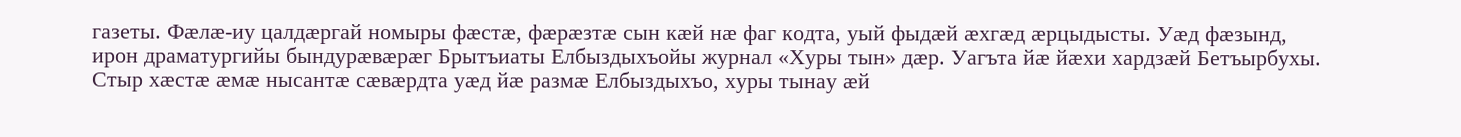газеты. Фӕлӕ-иу цалдӕргай номыры фӕстӕ, фӕрӕзтӕ сын кӕй нӕ фаг кодта, уый фыдӕй ӕхгӕд ӕрцыдысты. Уӕд фӕзынд, ирон драматургийы бындурӕвӕрӕг Брытъиаты Елбыздыхъойы журнал «Хуры тын» дӕр. Уагъта йӕ йӕхи хардзӕй Бетъырбухы. Стыр хӕстӕ ӕмӕ нысантӕ сӕвӕрдта уӕд йӕ размӕ Елбыздыхъо, хуры тынау ӕй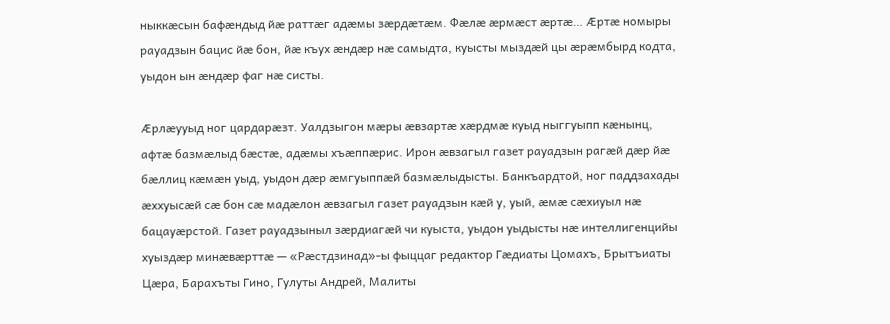ныккӕсын бафӕндыд йӕ раттӕг адӕмы зӕрдӕтӕм. Фӕлӕ ӕрмӕст ӕртӕ… Ӕртӕ номыры рауадзын бацис йӕ бон, йӕ къух ӕндӕр нӕ самыдта, куысты мыздӕй цы ӕрӕмбырд кодта, уыдон ын ӕндӕр фаг нӕ систы.

Ӕрлӕууыд ног цардарӕзт. Уалдзыгон мӕры ӕвзартӕ хӕрдмӕ куыд ныггуыпп кӕнынц, афтӕ базмӕлыд бӕстӕ, адӕмы хъӕппӕрис. Ирон ӕвзагыл газет рауадзын рагӕй дӕр йӕ бӕллиц кӕмӕн уыд, уыдон дӕр ӕмгуыппӕй базмӕлыдысты. Банкъардтой, ног паддзахады ӕххуысӕй сӕ бон сӕ мадӕлон ӕвзагыл газет рауадзын кӕй у, уый, ӕмӕ сӕхиуыл нӕ бацауӕрстой. Газет рауадзыныл зӕрдиагӕй чи куыста, уыдон уыдысты нӕ интеллигенцийы хуыздӕр минӕвӕрттӕ — «Рӕстдзинад»-ы фыццаг редактор Гӕдиаты Цомахъ, Брытъиаты Цӕра, Барахъты Гино, Гулуты Андрей, Малиты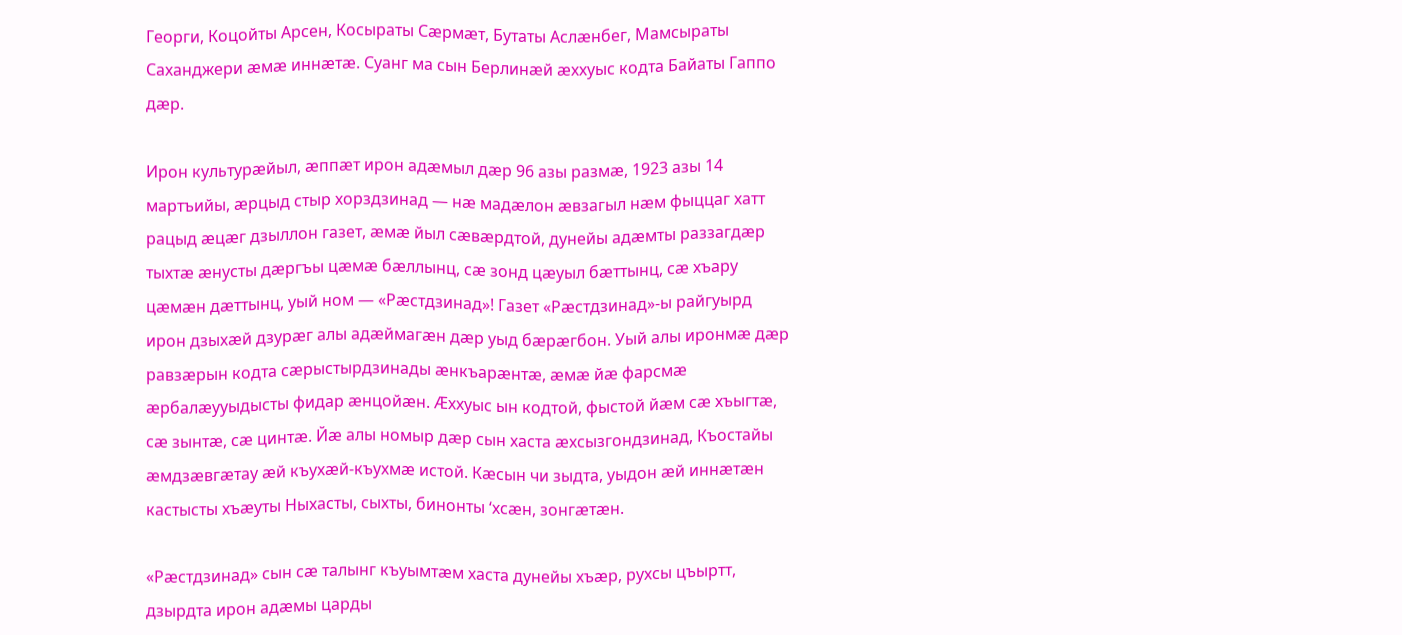Георги, Коцойты Арсен, Косыраты Сӕрмӕт, Бутаты Аслӕнбег, Мамсыраты Саханджери ӕмӕ иннӕтӕ. Суанг ма сын Берлинӕй ӕххуыс кодта Байаты Гаппо дӕр.

Ирон культурӕйыл, ӕппӕт ирон адӕмыл дӕр 96 азы размӕ, 1923 азы 14 мартъийы, ӕрцыд стыр хорздзинад — нӕ мадӕлон ӕвзагыл нӕм фыццаг хатт рацыд ӕцӕг дзыллон газет, ӕмӕ йыл сӕвӕрдтой, дунейы адӕмты раззагдӕр тыхтӕ ӕнусты дӕргъы цӕмӕ бӕллынц, сӕ зонд цӕуыл бӕттынц, сӕ хъару цӕмӕн дӕттынц, уый ном — «Рӕстдзинад»! Газет «Рӕстдзинад»-ы райгуырд ирон дзыхӕй дзурӕг алы адӕймагӕн дӕр уыд бӕрӕгбон. Уый алы иронмӕ дӕр равзӕрын кодта сӕрыстырдзинады ӕнкъарӕнтӕ, ӕмӕ йӕ фарсмӕ ӕрбалӕууыдысты фидар ӕнцойӕн. Ӕххуыс ын кодтой, фыстой йӕм сӕ хъыгтӕ, сӕ зынтӕ, сӕ цинтӕ. Йӕ алы номыр дӕр сын хаста ӕхсызгондзинад, Къостайы ӕмдзӕвгӕтау ӕй къухӕй-къухмӕ истой. Кӕсын чи зыдта, уыдон ӕй иннӕтӕн кастысты хъӕуты Ныхасты, сыхты, бинонты ‘хсӕн, зонгӕтӕн.

«Рӕстдзинад» сын сӕ талынг къуымтӕм хаста дунейы хъӕр, рухсы цъыртт, дзырдта ирон адӕмы царды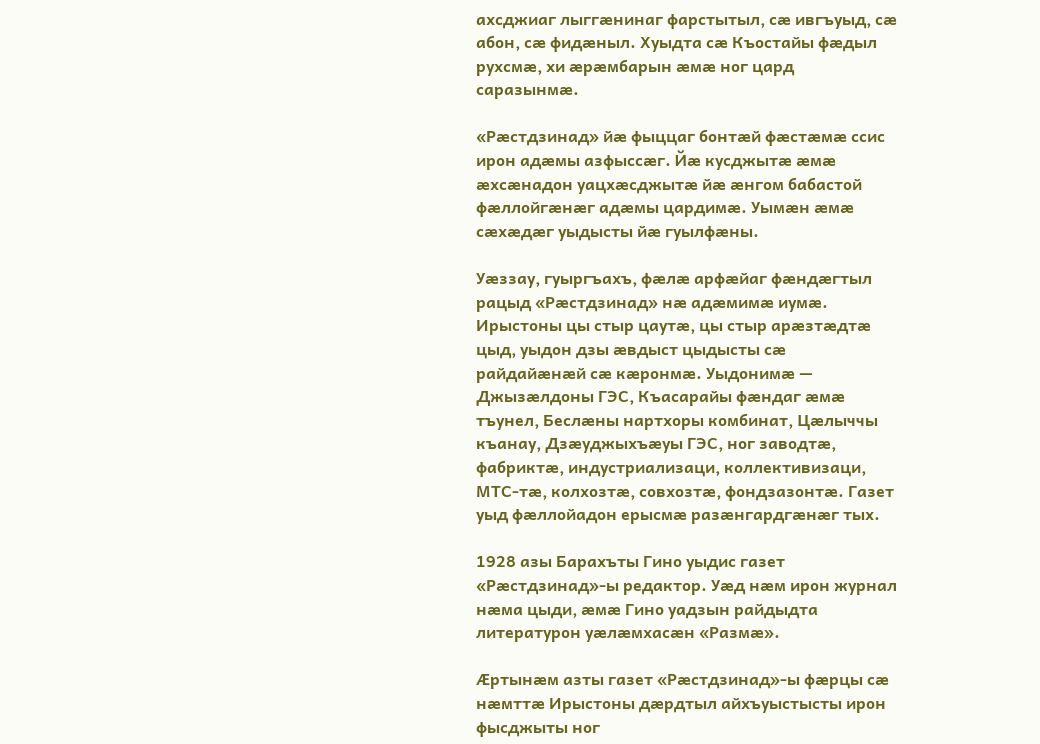ахсджиаг лыггӕнинаг фарстытыл, сӕ ивгъуыд, сӕ абон, сӕ фидӕныл. Хуыдта сӕ Къостайы фӕдыл рухсмӕ, хи ӕрӕмбарын ӕмӕ ног цард саразынмӕ.

«Рӕстдзинад» йӕ фыццаг бонтӕй фӕстӕмӕ ссис ирон адӕмы азфыссӕг. Йӕ кусджытӕ ӕмӕ ӕхсӕнадон уацхӕсджытӕ йӕ ӕнгом бабастой фӕллойгӕнӕг адӕмы цардимӕ. Уымӕн ӕмӕ сӕхӕдӕг уыдысты йӕ гуылфӕны.

Уӕззау, гуыргъахъ, фӕлӕ арфӕйаг фӕндӕгтыл рацыд «Рӕстдзинад» нӕ адӕмимӕ иумӕ. Ирыстоны цы стыр цаутӕ, цы стыр арӕзтӕдтӕ цыд, уыдон дзы ӕвдыст цыдысты сӕ райдайӕнӕй сӕ кӕронмӕ. Уыдонимӕ — Джызӕлдоны ГЭС, Къасарайы фӕндаг ӕмӕ тъунел, Беслӕны нартхоры комбинат, Цӕлыччы къанау, Дзӕуджыхъӕуы ГЭС, ног заводтӕ, фабриктӕ, индустриализаци, коллективизаци, МТС-тӕ, колхозтӕ, совхозтӕ, фондзазонтӕ. Газет уыд фӕллойадон ерысмӕ разӕнгардгӕнӕг тых.

1928 азы Барахъты Гино уыдис газет «Рӕстдзинад»-ы редактор. Уӕд нӕм ирон журнал нӕма цыди, ӕмӕ Гино уадзын райдыдта литературон уӕлӕмхасӕн «Размӕ».

Ӕртынӕм азты газет «Рӕстдзинад»-ы фӕрцы сӕ нӕмттӕ Ирыстоны дӕрдтыл айхъуыстысты ирон фысджыты ног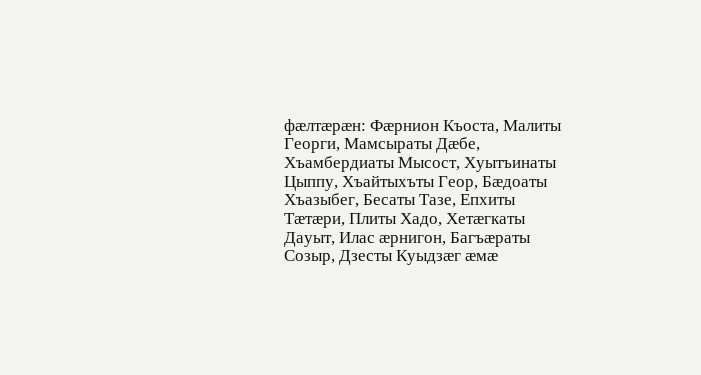фӕлтӕрӕн: Фӕрнион Къоста, Малиты Георги, Мамсыраты Дӕбе, Хъамбердиаты Мысост, Хуытъинаты Цыппу, Хъайтыхъты Геор, Бӕдоаты Хъазыбег, Бесаты Тазе, Епхиты Тӕтӕри, Плиты Хадо, Хетӕгкаты Дауыт, Илас ӕрнигон, Багъӕраты Созыр, Дзесты Куыдзӕг ӕмӕ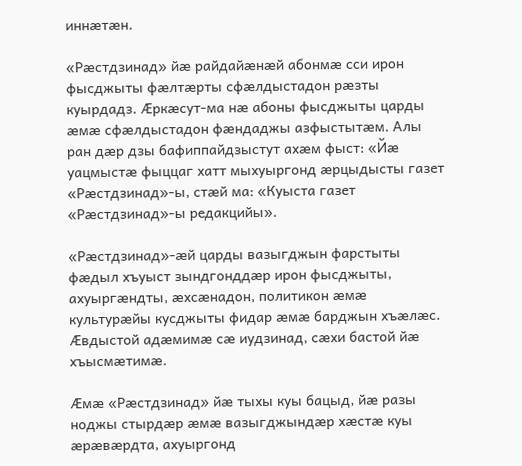иннӕтӕн.

«Рӕстдзинад» йӕ райдайӕнӕй абонмӕ сси ирон фысджыты фӕлтӕрты сфӕлдыстадон рӕзты куырдадз. Ӕркӕсут-ма нӕ абоны фысджыты царды ӕмӕ сфӕлдыстадон фӕндаджы азфыстытӕм. Алы ран дӕр дзы бафиппайдзыстут ахӕм фыст: «Йӕ уацмыстӕ фыццаг хатт мыхуыргонд ӕрцыдысты газет «Рӕстдзинад»-ы, стӕй ма: «Куыста газет «Рӕстдзинад»-ы редакцийы».

«Рӕстдзинад»-ӕй царды вазыгджын фарстыты фӕдыл хъуыст зындгонддӕр ирон фысджыты, ахуыргӕндты, ӕхсӕнадон, политикон ӕмӕ культурӕйы кусджыты фидар ӕмӕ барджын хъӕлӕс. Ӕвдыстой адӕмимӕ сӕ иудзинад, сӕхи бастой йӕ хъысмӕтимӕ.

Ӕмӕ «Рӕстдзинад» йӕ тыхы куы бацыд, йӕ разы ноджы стырдӕр ӕмӕ вазыгджындӕр хӕстӕ куы ӕрӕвӕрдта, ахуыргонд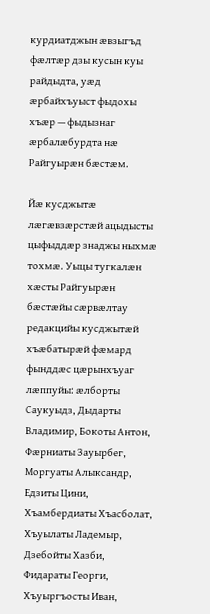курдиатджын ӕвзыгъд фӕлтӕр дзы кусын куы райдыдта, уӕд ӕрбайхъуыст фыдохы хъӕр — фыдызнаг ӕрбалӕбурдта нӕ Райгуырӕн бӕстӕм.

Йӕ кусджытӕ лӕгӕвзӕрстӕй ацыдысты цыфыддӕр знаджы ныхмӕ тохмӕ. Уыцы тугкалӕн хӕсты Райгуырӕн бӕстӕйы сӕрвӕлтау редакцийы кусджытӕй хъӕбатырӕй фӕмард фынддӕс цӕрынхъуаг лӕппуйы: ӕлборты Саукуыдз, Дыдарты Владимир, Бокоты Антон, Фӕрниаты Зауырбег, Моргуаты Алыксандр, Едзиты Цини, Хъамбердиаты Хъасболат, Хъуылаты Ладемыр, Дзебойты Хазби, Фидараты Георги, Хъуыргъосты Иван,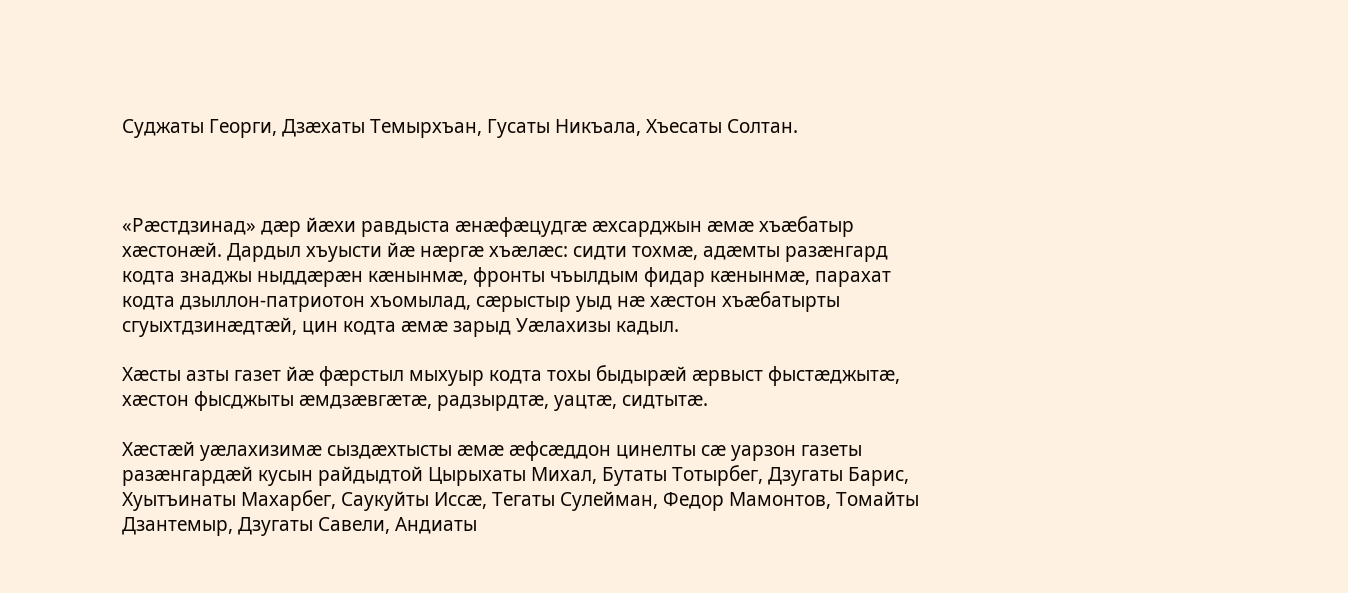Суджаты Георги, Дзӕхаты Темырхъан, Гусаты Никъала, Хъесаты Солтан.



«Рӕстдзинад» дӕр йӕхи равдыста ӕнӕфӕцудгӕ ӕхсарджын ӕмӕ хъӕбатыр хӕстонӕй. Дардыл хъуысти йӕ нӕргӕ хъӕлӕс: сидти тохмӕ, адӕмты разӕнгард кодта знаджы ныддӕрӕн кӕнынмӕ, фронты чъылдым фидар кӕнынмӕ, парахат кодта дзыллон-патриотон хъомылад, сӕрыстыр уыд нӕ хӕстон хъӕбатырты сгуыхтдзинӕдтӕй, цин кодта ӕмӕ зарыд Уӕлахизы кадыл.

Хӕсты азты газет йӕ фӕрстыл мыхуыр кодта тохы быдырӕй ӕрвыст фыстӕджытӕ, хӕстон фысджыты ӕмдзӕвгӕтӕ, радзырдтӕ, уацтӕ, сидтытӕ.

Хӕстӕй уӕлахизимӕ сыздӕхтысты ӕмӕ ӕфсӕддон цинелты сӕ уарзон газеты разӕнгардӕй кусын райдыдтой Цырыхаты Михал, Бутаты Тотырбег, Дзугаты Барис, Хуытъинаты Махарбег, Саукуйты Иссӕ, Тегаты Сулейман, Федор Мамонтов, Томайты Дзантемыр, Дзугаты Савели, Андиаты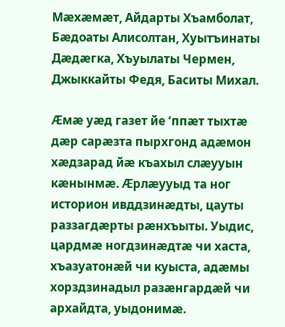Мӕхӕмӕт, Айдарты Хъамболат, Бӕдоаты Алисолтан, Хуытъинаты Дӕдӕгка, Хъуылаты Чермен, Джыккайты Федя, Баситы Михал.

Ӕмӕ уӕд газет йе ‘ппӕт тыхтӕ дӕр сарӕзта пырхгонд адӕмон хӕдзарад йӕ къахыл слӕууын кӕнынмӕ. Ӕрлӕууыд та ног историон ивддзинӕдты, цауты раззагдӕрты рӕнхъыты. Уыдис, цардмӕ ногдзинӕдтӕ чи хаста, хъазуатонӕй чи куыста, адӕмы хорздзинадыл разӕнгардӕй чи архайдта, уыдонимӕ.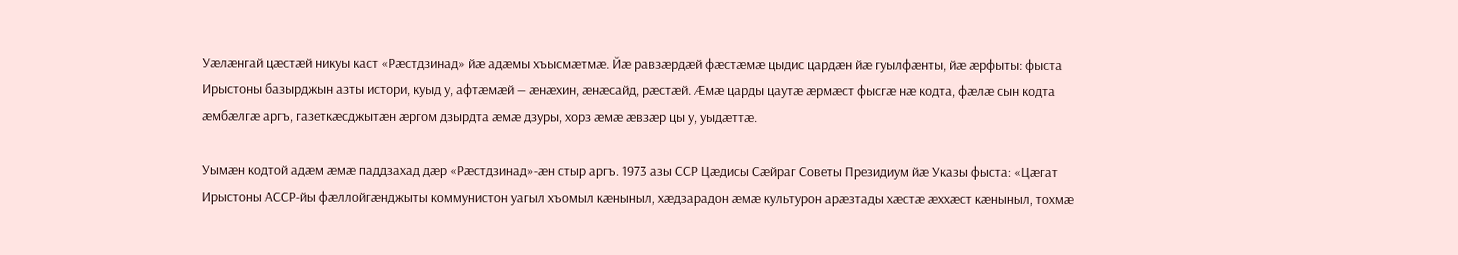Уӕлӕнгай цӕстӕй никуы каст «Рӕстдзинад» йӕ адӕмы хъысмӕтмӕ. Йӕ равзӕрдӕй фӕстӕмӕ цыдис цардӕн йӕ гуылфӕнты, йӕ ӕрфыты: фыста Ирыстоны базырджын азты истори, куыд у, афтӕмӕй — ӕнӕхин, ӕнӕсайд, рӕстӕй. Ӕмӕ царды цаутӕ ӕрмӕст фысгӕ нӕ кодта, фӕлӕ сын кодта ӕмбӕлгӕ аргъ, газеткӕсджытӕн ӕргом дзырдта ӕмӕ дзуры, хорз ӕмӕ ӕвзӕр цы у, уыдӕттӕ.

Уымӕн кодтой адӕм ӕмӕ паддзахад дӕр «Рӕстдзинад»-ӕн стыр аргъ. 1973 азы ССР Цӕдисы Сӕйраг Советы Президиум йӕ Указы фыста: «Цӕгат Ирыстоны АССР-йы фӕллойгӕнджыты коммунистон уагыл хъомыл кӕныныл, хӕдзарадон ӕмӕ культурон арӕзтады хӕстӕ ӕххӕст кӕныныл, тохмӕ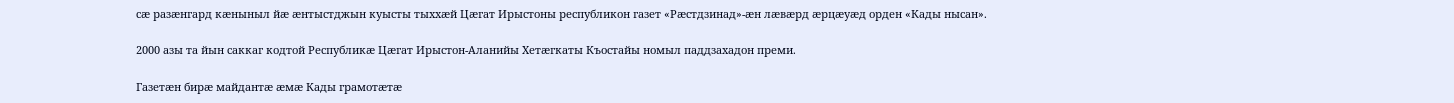сӕ разӕнгард кӕныныл йӕ ӕнтыстджын куысты тыххӕй Цӕгат Ирыстоны республикон газет «Рӕстдзинад»-ӕн лӕвӕрд ӕрцӕуӕд орден «Кады нысан».

2000 азы та йын саккаг кодтой Республикӕ Цӕгат Ирыстон-Аланийы Хетӕгкаты Къостайы номыл паддзахадон преми.

Газетӕн бирӕ майдантӕ ӕмӕ Кады грамотӕтӕ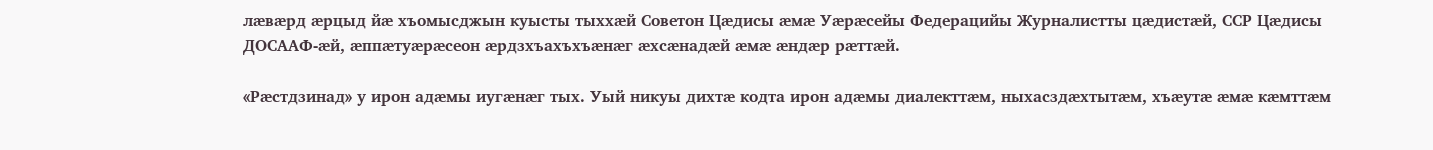лӕвӕрд ӕрцыд йӕ хъомысджын куысты тыххӕй Советон Цӕдисы ӕмӕ Уӕрӕсейы Федерацийы Журналистты цӕдистӕй, ССР Цӕдисы    ДОСААФ-ӕй, ӕппӕтуӕрӕсеон ӕрдзхъахъхъӕнӕг ӕхсӕнадӕй ӕмӕ ӕндӕр рӕттӕй.

«Рӕстдзинад» у ирон адӕмы иугӕнӕг тых. Уый никуы дихтӕ кодта ирон адӕмы диалекттӕм, ныхасздӕхтытӕм, хъӕутӕ ӕмӕ кӕмттӕм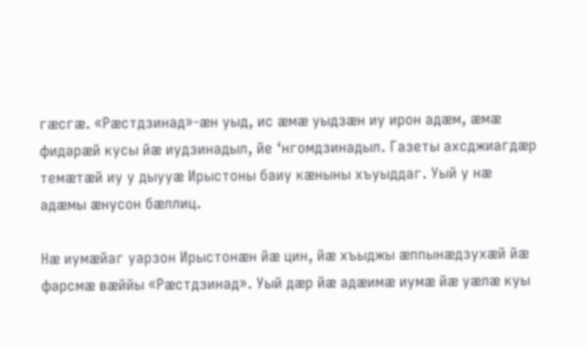гӕсгӕ. «Рӕстдзинад»-ӕн уыд, ис ӕмӕ уыдзӕн иу ирон адӕм, ӕмӕ фидарӕй кусы йӕ иудзинадыл, йе ‘нгомдзинадыл. Газеты ахсджиагдӕр темӕтӕй иу у дыууӕ Ирыстоны баиу кӕныны хъуыддаг. Уый у нӕ адӕмы ӕнусон бӕллиц.

Нӕ иумӕйаг уарзон Ирыстонӕн йӕ цин, йӕ хъыджы ӕппынӕдзухӕй йӕ фарсмӕ вӕййы «Рӕстдзинад». Уый дӕр йӕ адӕимӕ иумӕ йӕ уӕлӕ куы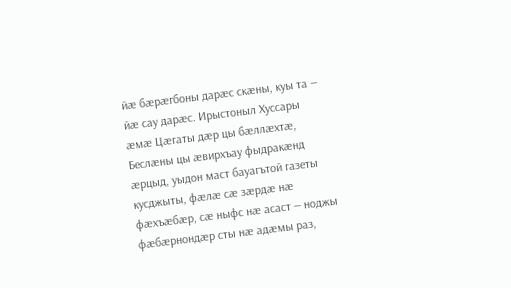йӕ бӕрӕгбоны дарӕс скӕны, куы та — йӕ сау дарӕс. Ирыстоныл Хуссары ӕмӕ Цӕгаты дӕр цы бӕллӕхтӕ, Беслӕны цы ӕвирхъау фыдракӕнд ӕрцыд, уыдон маст бауагътой газеты кусджыты, фӕлӕ сӕ зӕрдӕ нӕ фӕхъӕбӕр, сӕ ныфс нӕ асаст — ноджы фӕбӕрнондӕр сты нӕ адӕмы раз,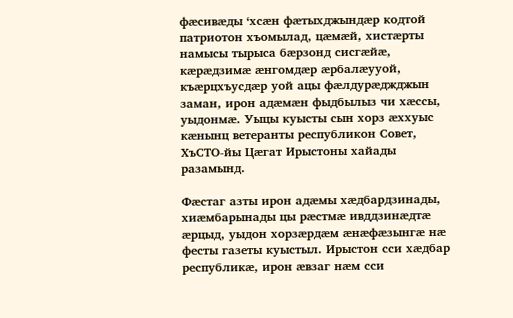фӕсивӕды ‘хсӕн фӕтыхджындӕр кодтой патриотон хъомылад, цӕмӕй, хистӕрты намысы тырыса бӕрзонд сисгӕйӕ, кӕрӕдзимӕ ӕнгомдӕр ӕрбалӕууой, къӕрцхъусдӕр уой ацы фӕлдурӕджджын заман, ирон адӕмӕн фыдбылыз чи хӕссы, уыдонмӕ. Уыцы куысты сын хорз ӕххуыс кӕнынц ветеранты республикон Совет, ХъСТО-йы Цӕгат Ирыстоны хайады разамынд.

Фӕстаг азты ирон адӕмы хӕдбардзинады, хиӕмбарынады цы рӕстмӕ ивддзинӕдтӕ ӕрцыд, уыдон хорзӕрдӕм ӕнӕфӕзынгӕ нӕ фесты газеты куыстыл. Ирыстон сси хӕдбар республикӕ, ирон ӕвзаг нӕм сси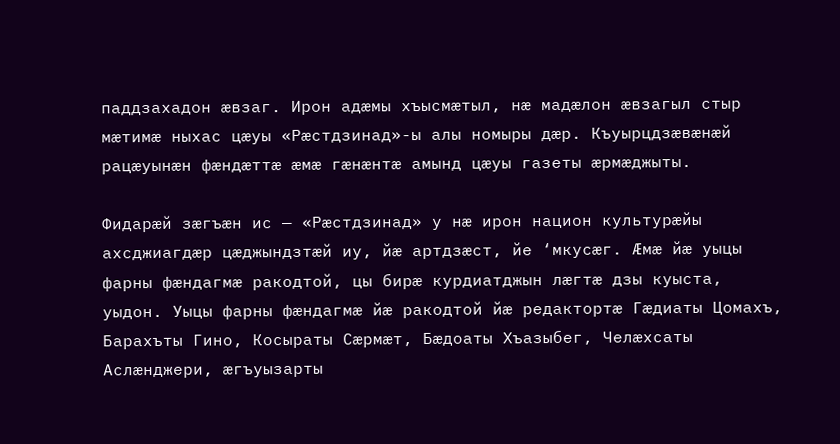паддзахадон ӕвзаг. Ирон адӕмы хъысмӕтыл, нӕ мадӕлон ӕвзагыл стыр мӕтимӕ ныхас цӕуы «Рӕстдзинад»-ы алы номыры дӕр. Къуырцдзӕвӕнӕй рацӕуынӕн фӕндӕттӕ ӕмӕ гӕнӕнтӕ амынд цӕуы газеты ӕрмӕджыты.

Фидарӕй зӕгъӕн ис — «Рӕстдзинад» у нӕ ирон национ культурӕйы ахсджиагдӕр цӕджындзтӕй иу, йӕ артдзӕст, йе ‘мкусӕг. Ӕмӕ йӕ уыцы фарны фӕндагмӕ ракодтой, цы бирӕ курдиатджын лӕгтӕ дзы куыста, уыдон. Уыцы фарны фӕндагмӕ йӕ ракодтой йӕ редактортӕ Гӕдиаты Цомахъ, Барахъты Гино, Косыраты Сӕрмӕт, Бӕдоаты Хъазыбег, Челӕхсаты Аслӕнджери, ӕгъуызарты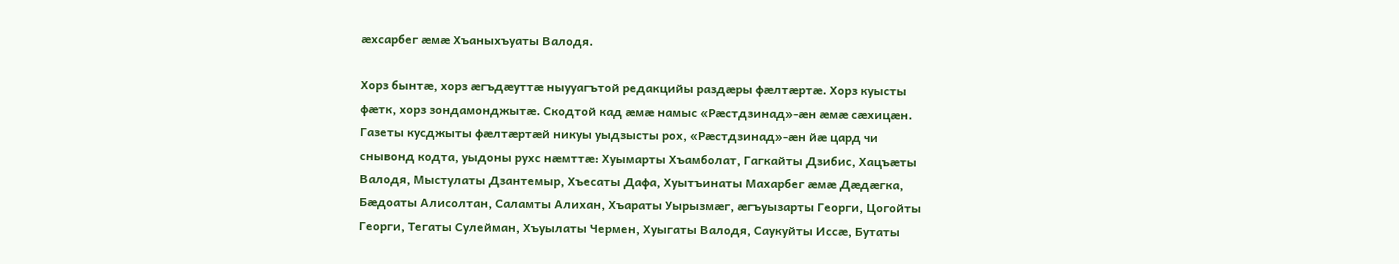ӕхсарбег ӕмӕ Хъаныхъуаты Валодя.

Хорз бынтӕ, хорз ӕгъдӕуттӕ ныууагътой редакцийы раздӕры фӕлтӕртӕ. Хорз куысты фӕтк, хорз зондамонджытӕ. Скодтой кад ӕмӕ намыс «Рӕстдзинад»-ӕн ӕмӕ сӕхицӕн. Газеты кусджыты фӕлтӕртӕй никуы уыдзысты рох, «Рӕстдзинад»-ӕн йӕ цард чи снывонд кодта, уыдоны рухс нӕмттӕ: Хуымарты Хъамболат, Гагкайты Дзибис, Хацъӕты Валодя, Мыстулаты Дзантемыр, Хъесаты Дафа, Хуытъинаты Махарбег ӕмӕ Дӕдӕгка, Бӕдоаты Алисолтан, Саламты Алихан, Хъараты Уырызмӕг, ӕгъуызарты Георги, Цогойты Георги, Тегаты Сулейман, Хъуылаты Чермен, Хуыгаты Валодя, Саукуйты Иссӕ, Бутаты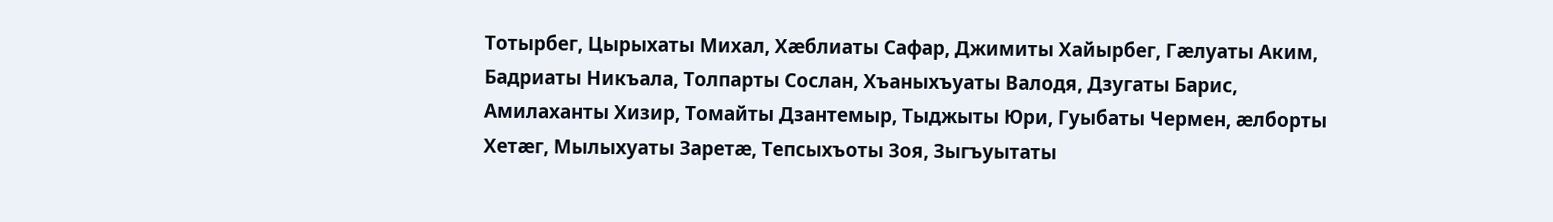Тотырбег, Цырыхаты Михал, Хӕблиаты Сафар, Джимиты Хайырбег, Гӕлуаты Аким, Бадриаты Никъала, Толпарты Сослан, Хъаныхъуаты Валодя, Дзугаты Барис, Амилаханты Хизир, Томайты Дзантемыр, Тыджыты Юри, Гуыбаты Чермен, ӕлборты Хетӕг, Мылыхуаты Заретӕ, Тепсыхъоты Зоя, Зыгъуытаты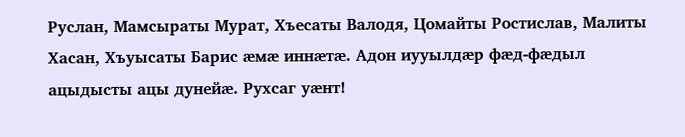Руслан, Мамсыраты Мурат, Хъесаты Валодя, Цомайты Ростислав, Малиты Хасан, Хъуысаты Барис ӕмӕ иннӕтӕ. Адон иууылдӕр фӕд-фӕдыл ацыдысты ацы дунейӕ. Рухсаг уӕнт!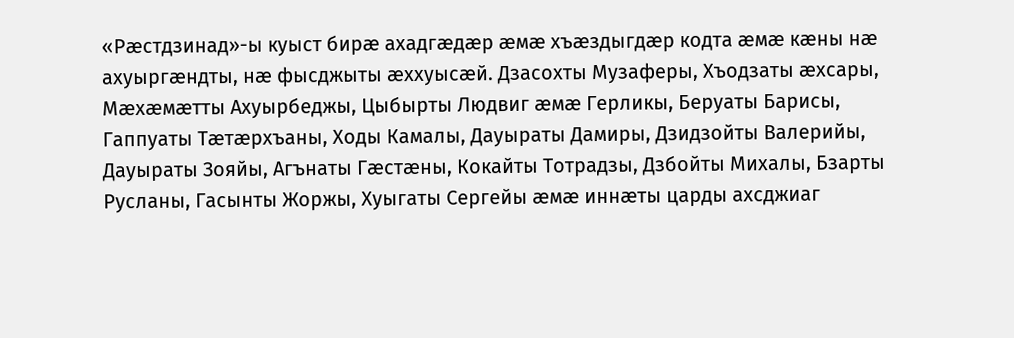«Рӕстдзинад»-ы куыст бирӕ ахадгӕдӕр ӕмӕ хъӕздыгдӕр кодта ӕмӕ кӕны нӕ ахуыргӕндты, нӕ фысджыты ӕххуысӕй. Дзасохты Музаферы, Хъодзаты ӕхсары, Мӕхӕмӕтты Ахуырбеджы, Цыбырты Людвиг ӕмӕ Герликы, Беруаты Барисы, Гаппуаты Тӕтӕрхъаны, Ходы Камалы, Дауыраты Дамиры, Дзидзойты Валерийы, Дауыраты Зояйы, Агънаты Гӕстӕны, Кокайты Тотрадзы, Дзбойты Михалы, Бзарты Русланы, Гасынты Жоржы, Хуыгаты Сергейы ӕмӕ иннӕты царды ахсджиаг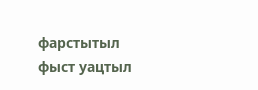фарстытыл фыст уацтыл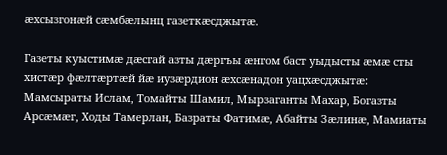ӕхсызгонӕй сӕмбӕлынц газеткӕсджытӕ.

Газеты куыстимӕ дӕсгай азты дӕргъы ӕнгом баст уыдысты ӕмӕ сты хистӕр фӕлтӕртӕй йӕ иузӕрдион ӕхсӕнадон уацхӕсджытӕ: Мамсыраты Ислам, Томайты Шамил, Мырзаганты Махар, Богазты Арсӕмӕг, Ходы Тамерлан, Базраты Фатимӕ, Абайты Зӕлинӕ, Мамиаты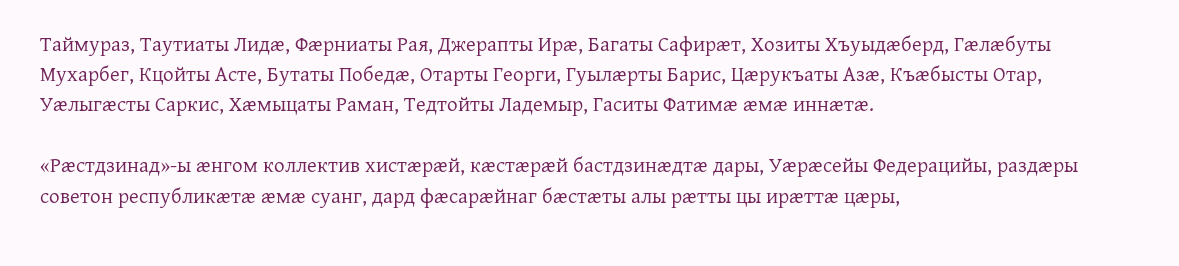Таймураз, Таутиаты Лидӕ, Фӕрниаты Рая, Джерапты Ирӕ, Багаты Сафирӕт, Хозиты Хъуыдӕберд, Гӕлӕбуты Мухарбег, Кцойты Асте, Бутаты Победӕ, Отарты Георги, Гуылӕрты Барис, Цӕрукъаты Азӕ, Къӕбысты Отар, Уӕлыгӕсты Саркис, Хӕмыцаты Раман, Тедтойты Ладемыр, Гаситы Фатимӕ ӕмӕ иннӕтӕ.

«Рӕстдзинад»-ы ӕнгом коллектив хистӕрӕй, кӕстӕрӕй бастдзинӕдтӕ дары, Уӕрӕсейы Федерацийы, раздӕры советон республикӕтӕ ӕмӕ суанг, дард фӕсарӕйнаг бӕстӕты алы рӕтты цы ирӕттӕ цӕры,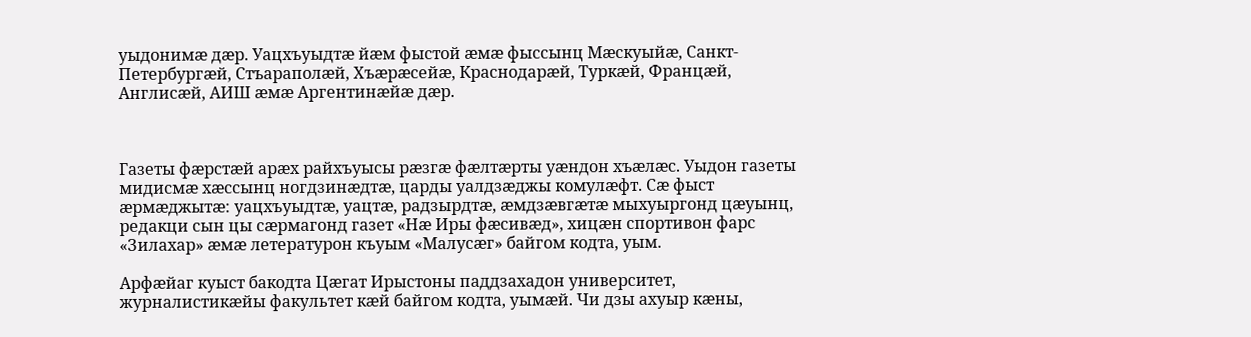уыдонимӕ дӕр. Уацхъуыдтӕ йӕм фыстой ӕмӕ фыссынц Мӕскуыйӕ, Санкт-Петербургӕй, Стъараполӕй, Хъӕрӕсейӕ, Краснодарӕй, Туркӕй, Францӕй, Англисӕй, АИШ ӕмӕ Аргентинӕйӕ дӕр.



Газеты фӕрстӕй арӕх райхъуысы рӕзгӕ фӕлтӕрты уӕндон хъӕлӕс. Уыдон газеты мидисмӕ хӕссынц ногдзинӕдтӕ, царды уалдзӕджы комулӕфт. Сӕ фыст ӕрмӕджытӕ: уацхъуыдтӕ, уацтӕ, радзырдтӕ, ӕмдзӕвгӕтӕ мыхуыргонд цӕуынц, редакци сын цы сӕрмагонд газет «Нӕ Иры фӕсивӕд», хицӕн спортивон фарс «Зилахар» ӕмӕ летературон къуым «Малусӕг» байгом кодта, уым.

Арфӕйаг куыст бакодта Цӕгат Ирыстоны паддзахадон университет, журналистикӕйы факультет кӕй байгом кодта, уымӕй. Чи дзы ахуыр кӕны,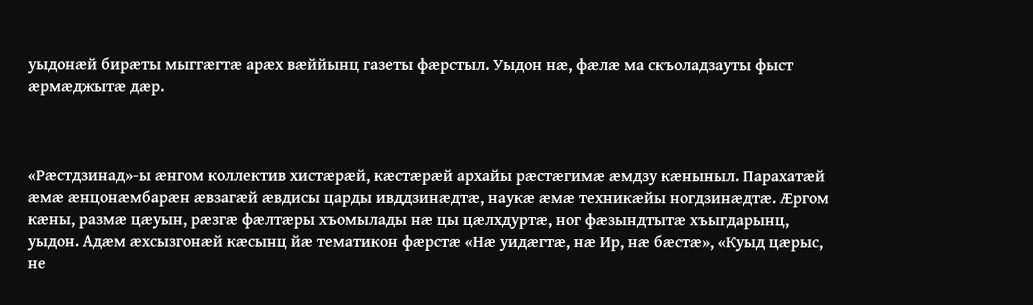уыдонӕй бирӕты мыггӕгтӕ арӕх вӕййынц газеты фӕрстыл. Уыдон нӕ, фӕлӕ ма скъоладзауты фыст ӕрмӕджытӕ дӕр.



«Рӕстдзинад»-ы ӕнгом коллектив хистӕрӕй, кӕстӕрӕй архайы рӕстӕгимӕ ӕмдзу кӕныныл. Парахатӕй ӕмӕ ӕнцонӕмбарӕн ӕвзагӕй ӕвдисы царды ивддзинӕдтӕ, наукӕ ӕмӕ техникӕйы ногдзинӕдтӕ. Ӕргом кӕны, размӕ цӕуын, рӕзгӕ фӕлтӕры хъомылады нӕ цы цӕлхдуртӕ, ног фӕзындтытӕ хъыгдарынц, уыдон. Адӕм ӕхсызгонӕй кӕсынц йӕ тематикон фӕрстӕ «Нӕ уидӕгтӕ, нӕ Ир, нӕ бӕстӕ», «Куыд цӕрыс, не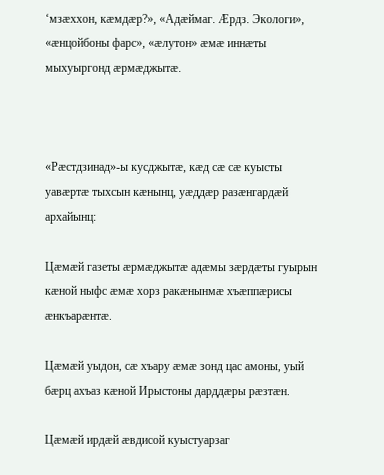‘мзӕххон, кӕмдӕр?», «Адӕймаг. Ӕрдз. Экологи», «ӕнцойбоны фарс», «ӕлутон» ӕмӕ иннӕты мыхуыргонд ӕрмӕджытӕ.



«Рӕстдзинад»-ы кусджытӕ, кӕд сӕ сӕ куысты уавӕртӕ тыхсын кӕнынц, уӕддӕр разӕнгардӕй архайынц:

Цӕмӕй газеты ӕрмӕджытӕ адӕмы зӕрдӕты гуырын кӕной ныфс ӕмӕ хорз ракӕнынмӕ хъӕппӕрисы ӕнкъарӕнтӕ.

Цӕмӕй уыдон, сӕ хъару ӕмӕ зонд цас амоны, уый бӕрц ахъаз кӕной Ирыстоны дарддӕры рӕзтӕн.

Цӕмӕй ирдӕй ӕвдисой куыстуарзаг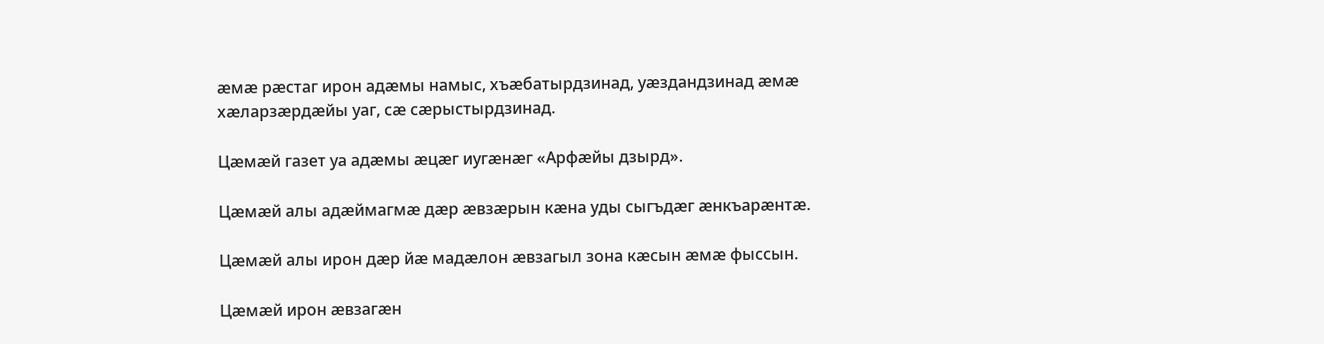ӕмӕ рӕстаг ирон адӕмы намыс, хъӕбатырдзинад, уӕздандзинад ӕмӕ хӕларзӕрдӕйы уаг, сӕ сӕрыстырдзинад.

Цӕмӕй газет уа адӕмы ӕцӕг иугӕнӕг «Арфӕйы дзырд».

Цӕмӕй алы адӕймагмӕ дӕр ӕвзӕрын кӕна уды сыгъдӕг ӕнкъарӕнтӕ.

Цӕмӕй алы ирон дӕр йӕ мадӕлон ӕвзагыл зона кӕсын ӕмӕ фыссын.

Цӕмӕй ирон ӕвзагӕн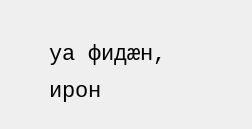уа фидӕн, ирон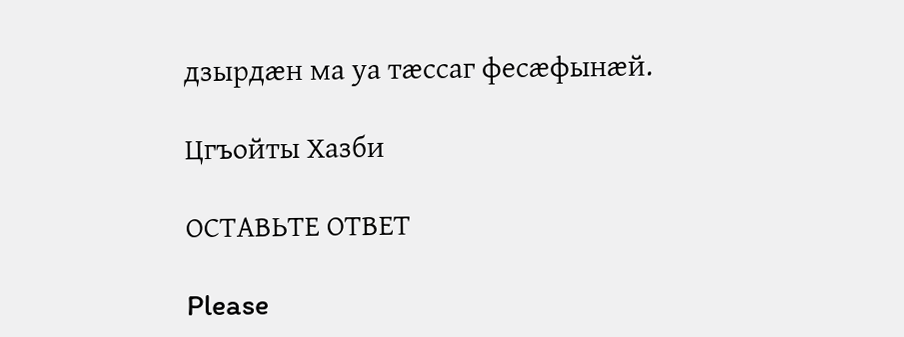дзырдӕн ма уа тӕссаг фесӕфынӕй.

Цгъойты Хазби

ОСТАВЬТЕ ОТВЕТ

Please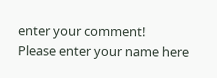enter your comment!
Please enter your name here